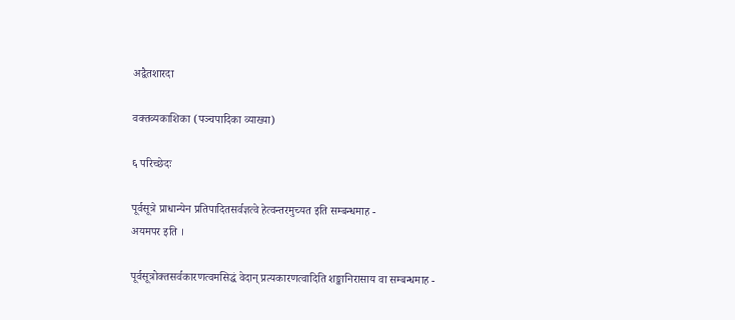अद्वैतशारदा

वक्तव्यकाशिका (पञ्चपादिका व्याख्या)

६ परिच्छेदः

पूर्वसूत्रे प्राधान्येन प्रतिपादितसर्वज्ञत्वे हेत्वन्तरमुच्यत इति सम्बन्धमाह -
अयमपर इति ।

पूर्वसूत्रोक्तसर्वकारणत्वमसिद्धं वेदान् प्रत्यकारणत्वादिति शङ्कानिरासाय वा सम्बन्धमाह -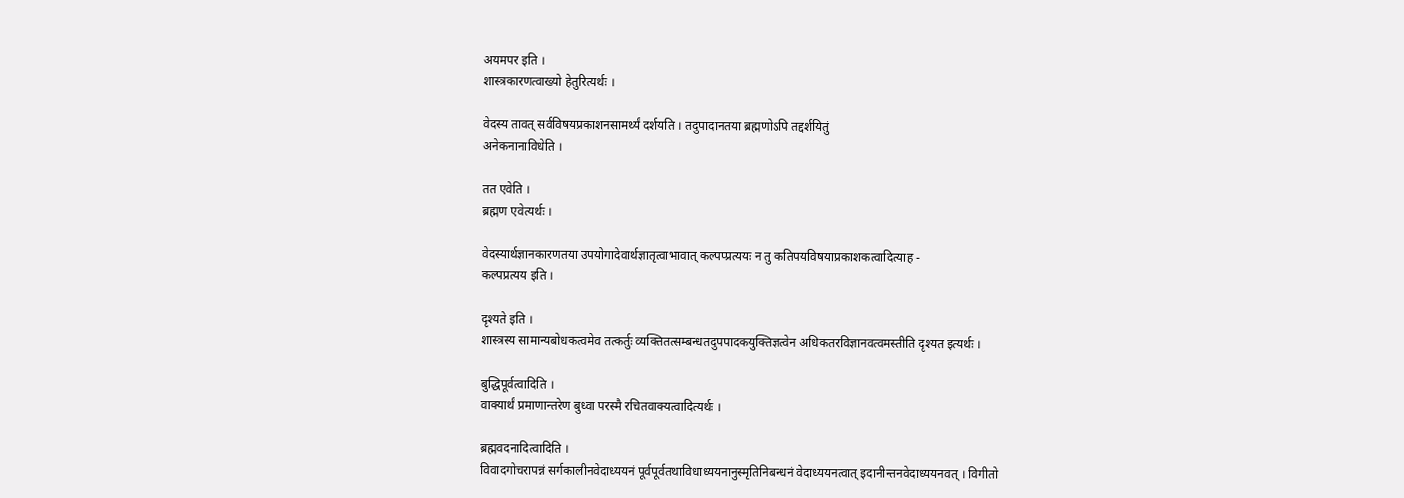अयमपर इति ।
शास्त्रकारणत्वाख्यो हेतुरित्यर्थः ।

वेदस्य तावत् सर्वविषयप्रकाशनसामर्थ्यं दर्शयति । तदुपादानतया ब्रह्मणोऽपि तद्दर्शयितुं
अनेकनानाविधेति ।

तत एवेति ।
ब्रह्मण एवेत्यर्थः ।

वेदस्यार्थज्ञानकारणतया उपयोगादेवार्थज्ञातृत्वाभावात् कल्पप्प्रत्ययः न तु कतिपयविषयाप्रकाशकत्वादित्याह -
कल्पप्रत्यय इति ।

दृश्यते इति ।
शास्त्रस्य सामान्यबोधकत्वमेव तत्कर्तुः व्यक्तितत्सम्बन्धतदुपपादकयुक्तिज्ञत्वेन अधिकतरविज्ञानवत्वमस्तीति दृश्यत इत्यर्थः ।

बुद्धिपूर्वत्वादिति ।
वाक्यार्थं प्रमाणान्तरेण बुध्वा परस्मै रचितवाक्यत्वादित्यर्थः ।

ब्रह्मवदनादित्वादिति ।
विवादगोचरापन्नं सर्गकालीनवेदाध्ययनं पूर्वपूर्वतथाविधाध्ययनानुस्मृतिनिबन्धनं वेदाध्ययनत्वात् इदानीन्तनवेदाध्ययनवत् । विगीतो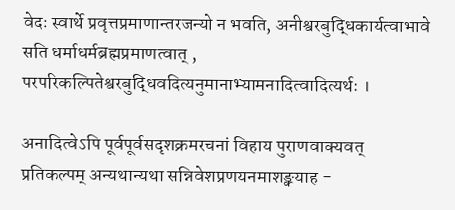वेदः स्वार्थे प्रवृत्तप्रमाणान्तरजन्यो न भवति, अनीश्वरबुद्धिकार्यत्वाभावे सति धर्माधर्मब्रह्मप्रमाणत्वात् , परपरिकल्पितेश्वरबुद्धिवदित्यनुमानाभ्यामनादित्वादित्यर्थः ।

अनादित्वेऽपि पूर्वपूर्वसदृशक्रमरचनां विहाय पुराणवाक्यवत् प्रतिकल्पम् अन्यथान्यथा सन्निवेशप्रणयनमाशङ्क्याह -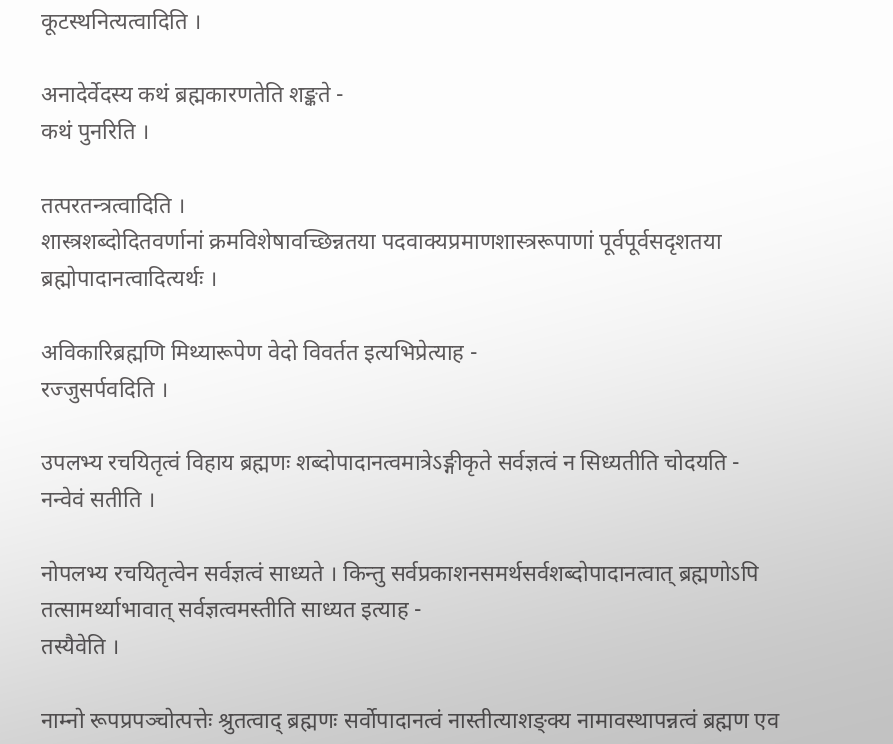कूटस्थनित्यत्वादिति ।

अनादेर्वेदस्य कथं ब्रह्मकारणतेति शङ्कते -
कथं पुनरिति ।

तत्परतन्त्रत्वादिति ।
शास्त्रशब्दोदितवर्णानां क्रमविशेषावच्छिन्नतया पदवाक्यप्रमाणशास्त्ररूपाणां पूर्वपूर्वसदृशतया ब्रह्मोपादानत्वादित्यर्थः ।

अविकारिब्रह्मणि मिथ्यारूपेण वेदो विवर्तत इत्यभिप्रेत्याह -
रज्जुसर्पवदिति ।

उपलभ्य रचयितृत्वं विहाय ब्रह्मणः शब्दोपादानत्वमात्रेऽङ्गीकृते सर्वज्ञत्वं न सिध्यतीति चोदयति -
नन्वेवं सतीति ।

नोपलभ्य रचयितृत्वेन सर्वज्ञत्वं साध्यते । किन्तु सर्वप्रकाशनसमर्थसर्वशब्दोपादानत्वात् ब्रह्मणोऽपि तत्सामर्थ्याभावात् सर्वज्ञत्वमस्तीति साध्यत इत्याह -
तस्यैवेति ।

नाम्नो रूपप्रपञ्चोत्पत्तेः श्रुतत्वाद् ब्रह्मणः सर्वोपादानत्वं नास्तीत्याशङ्क्य नामावस्थापन्नत्वं ब्रह्मण एव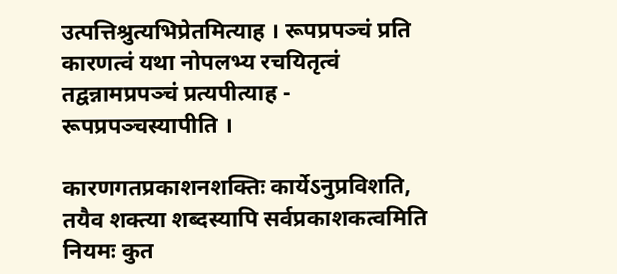उत्पत्तिश्रुत्यभिप्रेतमित्याह । रूपप्रपञ्चं प्रति कारणत्वं यथा नोपलभ्य रचयितृत्वं तद्वन्नामप्रपञ्चं प्रत्यपीत्याह -
रूपप्रपञ्चस्यापीति ।

कारणगतप्रकाशनशक्तिः कार्येऽनुप्रविशति, तयैव शक्त्या शब्दस्यापि सर्वप्रकाशकत्वमिति नियमः कुत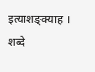इत्याशङ्क्याह । शब्दे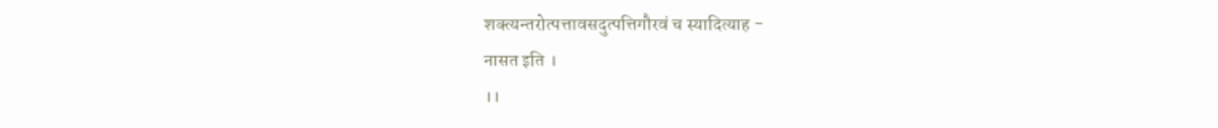शक्त्यन्तरोत्पत्तावसदुत्पत्तिगौरवं च स्यादित्याह -
नासत इति ।
।।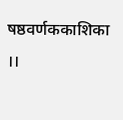षष्ठवर्णककाशिका ।।